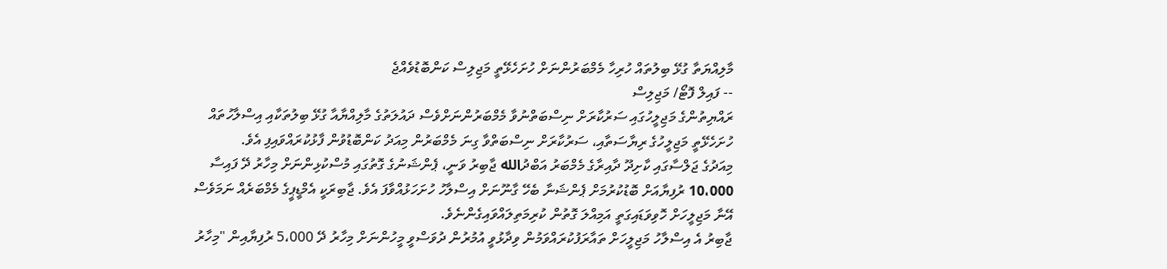މާލިއްޔަތާ ގުޅޭ ބިލުތައް ހުރިހާ މެމްބަރުންނަށް ހުށަހެޅޭތީ މަޖިލިސް ކަންބޮޑުވެއްޖެ
-- ފައިލް ފޮޓޯ/ މަޖިލިސް
ރައްޔިތުންގެ މަޖިލީހުގައި ސަރުކާރަށް ނިސްބަތްނުވާ މެމްބަރުންނަށްވެސް ދައުލަތުގެ މާލިއްޔާއާ ގުޅޭ ބިލުތަކާއި އިސްލާހުތައް ހުށަހެޅޭތީ މަޖިލީހުގެ ރިޔާސަތާއި، ސަރުކާރަށް ނިސްބަތްވާ ގިނަ މެމްބަރުން މިއަދު ކަންބޮޑުވުން ފާޅުކުރައްވައިފި އެވެ.
މިއަދުގެ ޖަލްސާގައި ކާށިދޫ ދާއިރާގެ މެމްބަރު އަބްދުالله ޖާބިރު ވަނީ، ޕެންޝަނުގެ ގޮތުގައި މުސްކުޅިންނަށް މިހާރު ދޭ ފައިސާ 10،000 ރުފިޔާއަށް ބޮޑުކުރުމަށް ޕެންޝަނާ ބެހޭ ގާނޫނަށް އިސްލާހު ހުށަހަޅުއްވާފަ އެވެ. ޖާބިރަކީ އެމްޑީޕީގެ މެމްބަރެއް ނަމަވެސް އޭނާ މަޖިލީހަށް ހޮވިވަޑައިގަތީ އަމިއްލަ ގޮތުން ކުރިމަތިލައްވައިގެންނެވެ.
ޖާބިރު އެ އިސްލާހު މަޖިލީހަށް ތައާރަފުކުރައްވަމުން ވިދާޅުވީ އުމުރުން ދުވަސްވީ މީހުންނަށް މިހާރު ދޭ 5،000 ރުފިޔާއިން "މިހާރު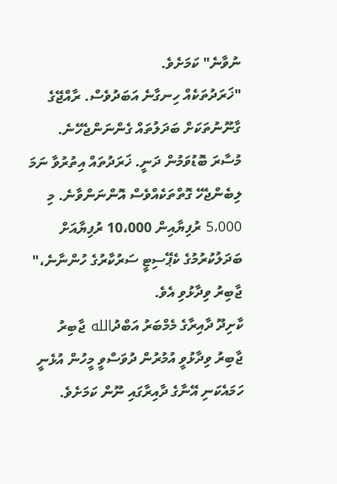ނުވާނެ" ކަމަށެވެ.
"ޚަރަދުތަކެއް ހިނގާނެ އަބަދުވެސް. ރާއްޖޭގެ ގާނޫނުތަކަށް ބަދަލުތައް ގެންނަންޖެހޭނެ. މުސާރަ ބޮޑުވަމުން ދަނީ. ޚަރަދުތައް އިތުރުވާ ނަމަ ލިބެންޖެހޭ ގޮތްތަކެއްވެސް އޮންނަންވާނެ. މި 5،000 ރުފިޔާއިން 10،000 ރުފިޔާއަށް ބަދަލުކުރުމުގެ ކެޕޭސިޓީ ސަރުކާރުގެ ހުންނާނެ،" ޖާބިރު ވިދާޅުވި އެވެ.
ކާށިދޫ ދާއިރާގެ މެމްބަރު އަބްދުالله ޖާބިރު
ޖާބިރު ވިދާޅުވީ އުމުރުން ދުވަސްވީ މީހުން އުޅެނީ ހަމައެކަނި އޭނާގެ ދާއިރާގައި ނޫން ކަމަށެވެ.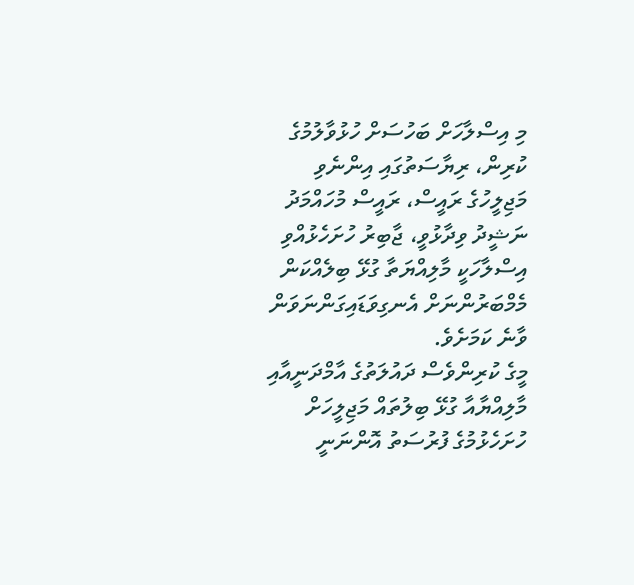މި އިސްލާހަށް ބަހުސަށް ހުޅުވާލުމުގެ ކުރިން، ރިޔާސަތުގައި އިންނެވި މަޖިލީހުގެ ރައީސް، ރައީސް މުހައްމަދު ނަޝީދު ވިދާޅުވީ، ޖާބިރު ހުށަހެޅުއްވި އިސްލާހަކީ މާލިއްޔަތާ ގުޅޭ ބިލެއްކަން މެމްބަރުންނަށް އެނގިވަޑައިގަންނަވަން ވާނެ ކަމަށެވެ.
މީގެ ކުރިންވެސް ދައުލަތުގެ އާމްދަނީއާއި މާލިއްޔާއާ ގުޅޭ ބިލުތައް މަޖިލީހަށް ހުށަހެޅުމުގެ ފުރުސަތު އޮންނަނީ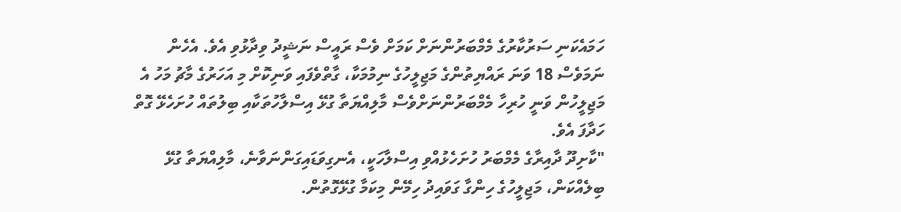ހަމައެކަނި ސަރުކާރުގެ މެމްބަރުންނަށް ކަމަށް ވެސް ރައީސް ނަޝީދު ވިދާޅުވި އެވެ. އެހެން ނަމަވެސް 18 ވަނަ ރައްޔިތުންގެ މަޖިލީހުގެ ނިމުމަކާ، ގާތްވެފައި ވަނިކޮށް މި އަހަރުގެ މާޗު މަހު އެ މަޖިލީހުން ވަނީ ހުރިހާ މެމްބަރުންނަށްވެސް މާލިއްޔަތާ ގުޅޭ އިސްލާހުތަކާއި ބިލުތައް ހުށަހެޅޭ ގޮތް ހަދާފަ އެވެ.
"ކާށިދޫ ދާއިރާގެ މެމްބަރު ހުށަހެޅުއްވި އިސްލާހަކީ، އެނގިވަޑައިގަންނަވާނެ، މާލިއްޔަތާ ގުޅޭ ބިލެއްކަން، މަޖިލީހުގެ ހިންގާ ގަވައިދު ހިމޭން މިކަމާ ގުޅޭގޮތުން.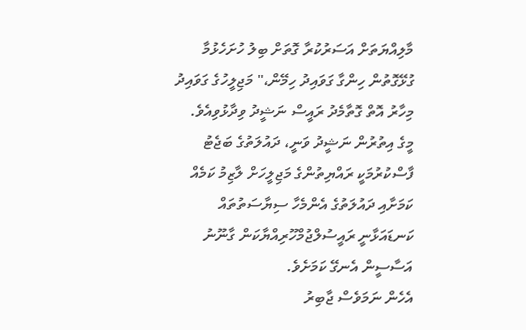މާލިއްޔަތަށް އަސަރުކުރާ ގޮތަށް ބިލު ހުށަހެޅުމާ ގުޅޭގޮތުން ހިންގާ ގަވައިދު ހިމޭން،" މަޖިލީހުގެ ގަވައިދު މިހާރު އޮތް ގޮތާމެދު ރައީސް ނަޝީދު ވިދާޅުވިއެވެ.
މީގެ އިތުރުން ނަޝީދު ވަނީ، ދައުލަތުގެ ބަޖެޓު ފާސްކުރުމަކީ ރައްޔިތުންގެ މަޖިލީހަށް ލާޒިމު ކަމެއް ކަމަށާއި ދައުލަތުގެ އެންމެހާ ސިޔާސަތުތައް ކަނޑައަޅާނީ ރައީސުލްޖުމްހޫރިއްޔާކަން ގާނޫނު އަސާސީން އެނގޭ ކަމަށެވެ.
އެހެން ނަމަވެސް ޖާބިރު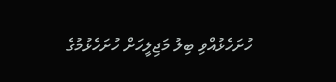ހުށަހެޅުއްވި ބިލު މަޖިލީހަށް ހުށަހެޅުމުގެ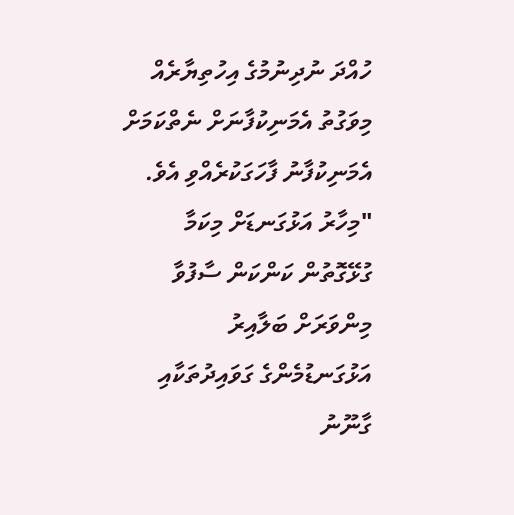ހުއްދަ ނުދިނުމުގެ އިހުތިޔާރެއް މިވަގުތު އެމަނިކުފާނަށް ނެތްކަމަށް އެމަނިކުފާނު ފާހަގަކުރެއްވި އެވެ.
"މިހާރު އަޅުގަނޑަށް މިކަމާ ގުޅޭގޮތުން ކަންކަން ސާފުވާ މިންވަރަށް ބަލާއިރު އަޅުގަނޑުމެންގެ ގަވައިދުތަކާއި ގާނޫނު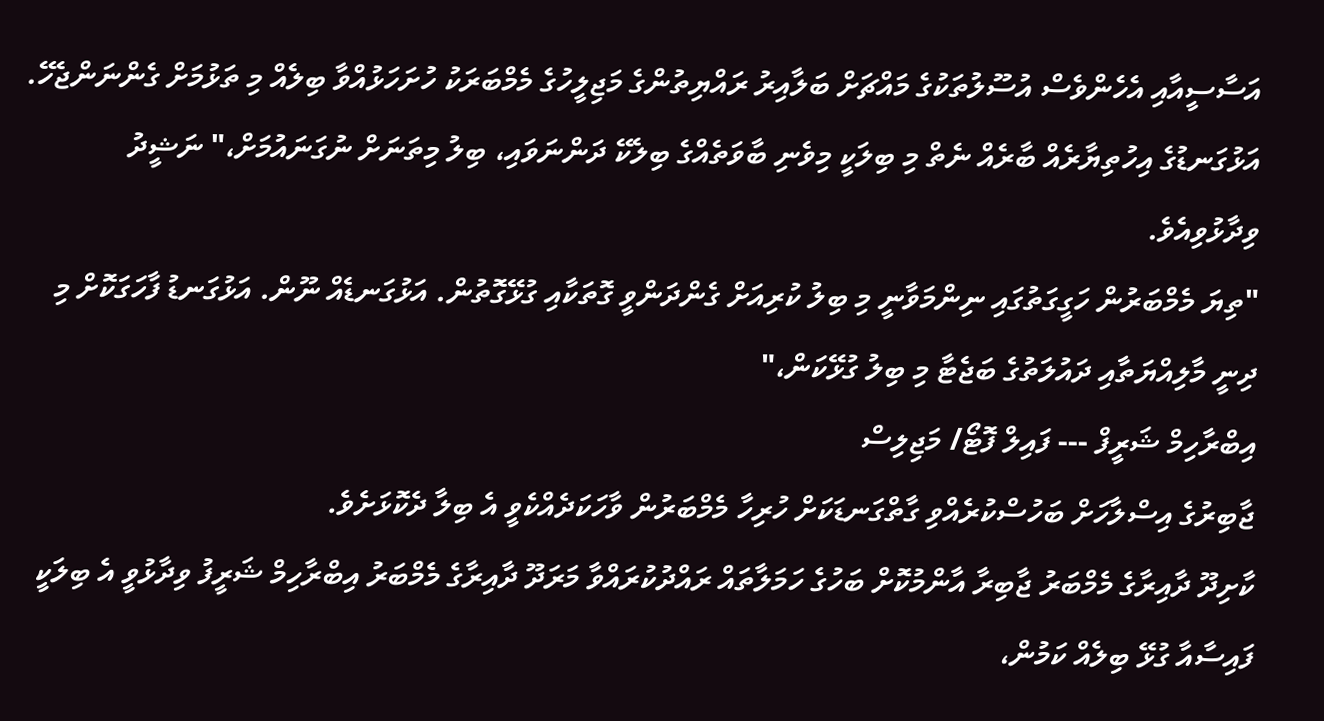އަސާސީއާއި އެހެންވެސް އުސޫލުތަކުގެ މައްޗަށް ބަލާއިރު ރައްޔިތުންގެ މަޖިލީހުގެ މެމްބަރަކު ހުށަހަޅުއްވާ ބިލެއް މި ތަޅުމަށް ގެންނަންޖެހޭ. އަޅުގަނޑުގެ އިހުތިޔާރެއް ބާރެއް ނެތް މި ބިލަކީ މިވެނި ބާވަތެއްގެ ބިލެކޭ ދަންނަވައި، ބިލު މިތަނަށް ނުގަނައުމަށް،" ނަޝީދު ވިދާޅުވިއެވެ.
"ތިޔަ މެމްބަރުން ހަގީގަތުގައި ނިންމަވާނީ މި ބިލު ކުރިއަށް ގެންދަންވީ ގޮތަކާއި ގުޅޭގޮތުން. އަޅުގަނޑެއް ނޫން. އަޅުގަނޑު ފާހަގަކޮށް މި ދިނީ މާލިއްޔަތާއި ދައުލަތުގެ ބަޖެޓާ މި ބިލު ގުޅޭކަން،"
އިބްރާހިމް ޝަރީފް --- ފައިލް ފޮޓޯ/ މަޖިލިސް
ޖާބިރުގެ އިސްލާހަށް ބަހުސްކުރެއްވި ގާތްގަނޑަކަށް ހުރިހާ މެމްބަރުން ވާހަކަދެއްކެވީ އެ ބިލާ ދެކޮޅަށެވެ.
ކާށިދޫ ދާއިރާގެ މެމްބަރު ޖާބިރާ އާންމުކޮށް ބަހުގެ ހަމަލާތައް ރައްދުކުރައްވާ މަރަދޫ ދާއިރާގެ މެމްބަރު އިބްރާހިމް ޝަރީފު ވިދާޅުވީ އެ ބިލަކީ ފައިސާއާ ގުޅޭ ބިލެއް ކަމުން،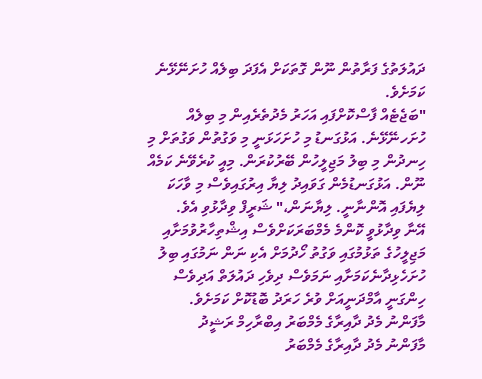ދައުލަތުގެ ފަރާތުން ނޫން ގޮތަކަށް އެފަދަ ބިލެއް ހުށަނޭޅޭނެ ކަމަށެވެ.
"ބަޖެޓެއް ފާސްކޮށްފައި އަހަރު މެދުތެރެއިން މި ބިލެއް ހުށަހނޭޅޭނެ. އަޅުގަނޑު މި ހުށަހަޅަނީ މި ވަގުތުން ވަގުތަށް މި ހިނދުން މި ބިލު މަޖިލީހުން ބޭރުކުރަން. މިއީ ކުރެވޭނެ ކަމެއް ނޫން. އަޅުގަނޑުމެން ގަވައިދު ލިޔާ އިރުގައިވެސް މި ވާހަކަ ލިޔެފައި އޮންނާނީ. ލިޔާނަން،" ޝަރީފް ވިދާޅުވި އެވެ.
އޭނާ ވިދާޅުވީ ކޮންމެ މެމްބަރަކަށްވެސް އިޝްތިހާރުވުމަށާއި މަޖިލީހުގެ ތަޅުމުގައި ވަގުތު ހޯދުމަށް އެކި ނަން ނަމުގައި ބިލު ހުށަހެޅިދާނެކަމަށާއި ނަމަވެސް ދިވެހި ދައުލަތް އަދިވެސް ހިންގަނީ އާމްދަނީއަށް ވުރެ ހަރަދު ބޮޑުކޮށް ކަމަށެވެ.
މާފަންނު މެދު ދާއިރާގެ މެމްބަރު އިބްރާހިމް ރަޝީދު
މާފަންނު މެދު ދާއިރާގެ މެމްބަރު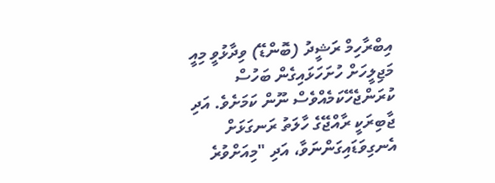އިބްރާހިމް ރަޝީދު (ބޮންޑޭ) ވިދާޅުވީ މިއީ މަޖިލީހަށް ހުށަހަޅައިގެން ބަހުސް ކުރަންޖެހޭކަމެއްވެސް ނޫން ކަމަށެވެ. އަދި ޖާބިރަކީ ރާއްޖޭގެ ހާލަތު ރަނގަޅަށް އެނގިވަޑައިގަންނަވާ، އަދި "މިއަށްވުރެ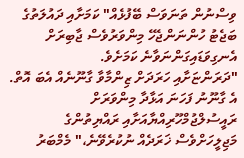ވިސްނުން ތަނަވަސް ބޭފުޅެއް" ކަމަށާއި ދައުލަތުގެ ބަޖެޓު ހުންނަންޖެހޭ މިންވަރުވެސް ޖާބިރަށް އެނގިވަޑައިގަންނަވާނެ ކަމަށެވެ.
"ދަރަންޏަށާއި ހަރަދަށް ޒިންމާވާ ގާނޫނެއް އެބަ އޮތް. އެ ގާނޫނު ފަހަނަ އަޅާދާ މިންވަރަށް ރައީސުލްޖުމްހޫރިއްޔާއަށާއި ރައްޔިތުންގެ މަޖިލީހަށްވެސް ޚަރަދެއް ނުކުރެވޭނެ،" މެމްބަރު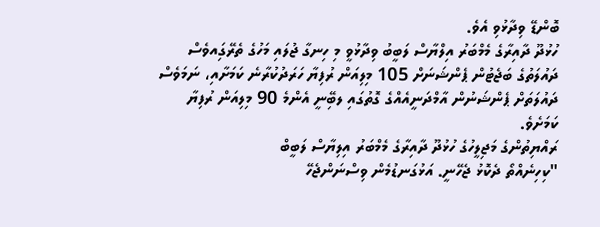ބޮންޑޭ ވިދާޅުވި އެވެ.
ހުޅުދޫ ދާއިރާގެ މެމްބަރު އިލްޔާސް ލަބީބު ވިދާޅުވީ މި ހިނގާ ޖުލައި މަހުގެ ތެރޭގަިއވެސް ދައުލަތުގެ ބަޖެޓުން ޕެންޝަނަށް 105 މިލިއަން ރުފިޔާ ހަރަދުކުރާނެ ކަމަށާއި، ނަމަވެސް ދައުލަތަށް ޕެންޝަނުން އާމްދަނީއެއްގެ ގޮތުގައި ލބިޭނީ އެންމެ 90 މިލިއަން ރުފިޔާ ކަމަށެވެ.
ރައްޔިތުންގެ މަޖިލީހުގެ ހުޅުދޫ ދާއިރާގެ މެމްބަރު އިލިޔާސް ލަބީބް
"ކިހިނެއްތޯ ދެކޮޅު ޖެހޭނީ. އަޅުގަނޑުމެން ވިސްނަންޖެހޭ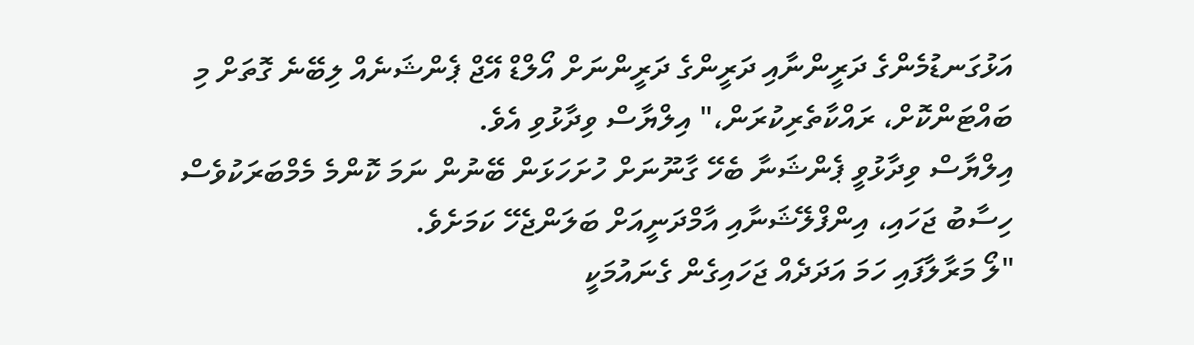އަޅުގަނޑުމެންގެ ދަރީންނާއި ދަރީންގެ ދަރީންނަށް އޯލްޑް އޭޖް ޕެންޝަނެއް ލިބޭނެ ގޮތަށް މި ބައްޓަންކޮށް، ރައްކާތެރިކުރަން،" އިލްޔާސް ވިދާޅުވި އެވެ.
އިލްޔާސް ވިދާޅުވީ ޕެންޝަނާ ބެހޭ ގާނޫނަށް ހުށަހަޅަން ބޭނުން ނަމަ ކޮންމެ މެމްބަރަކުވެސް ހިސާބު ޖަހައި، އިންފްލޭޝަނާއި އާމްދަނީއަށް ބަލަންޖެހޭ ކަމަށެވެ.
"ލޯ މަރާލާފައި ހަމަ އަދަދެއް ޖަހައިގެން ގެނައުމަކީ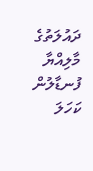ދައުލަތުގެ މާލިއްޔާ ފުނޑާލުން ކަހަލަ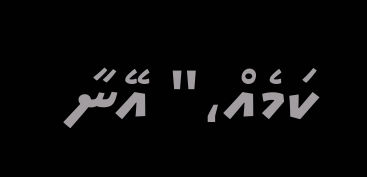ކަމެއް،" އޭނާ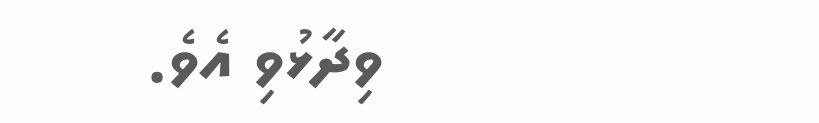ވިދާޅުވި އެވެ.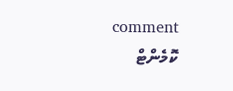comment ކޮމެންޓް